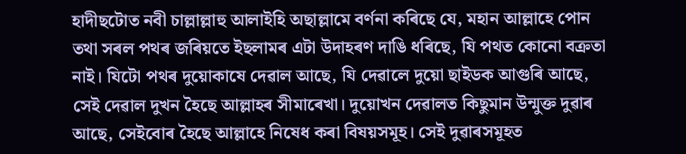হাদীছটোত নবী চাল্লাল্লাহু আলাইহি অছাল্লামে বৰ্ণনা কৰিছে যে, মহান আল্লাহে পোন তথা সৰল পথৰ জৰিয়তে ইছলামৰ এটা উদাহৰণ দাঙি ধৰিছে, যি পথত কোনো বক্ৰতা নাই। যিটো পথৰ দুয়োকাষে দেৱাল আছে, যি দেৱালে দুয়ো ছাইডক আগুৰি আছে, সেই দেৱাল দুখন হৈছে আল্লাহৰ সীমাৰেখা। দুয়োখন দেৱালত কিছুমান উন্মুক্ত দুৱাৰ আছে, সেইবোৰ হৈছে আল্লাহে নিষেধ কৰা বিষয়সমূহ। সেই দুৱাৰসমূহত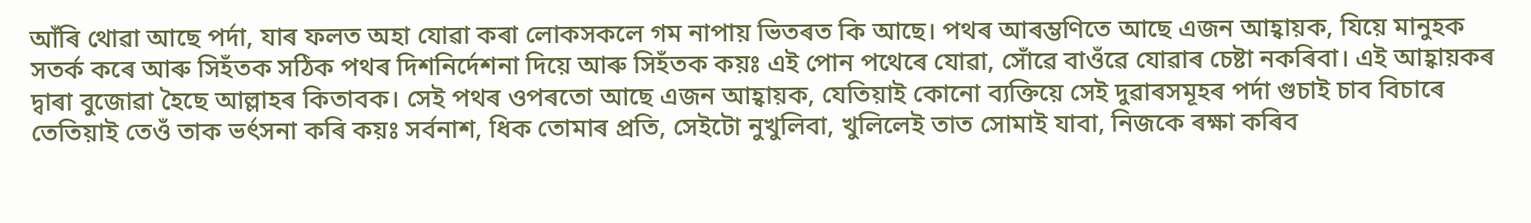আঁৰি থোৱা আছে পৰ্দা, যাৰ ফলত অহা যোৱা কৰা লোকসকলে গম নাপায় ভিতৰত কি আছে। পথৰ আৰম্ভণিতে আছে এজন আহ্বায়ক, যিয়ে মানুহক সতৰ্ক কৰে আৰু সিহঁতক সঠিক পথৰ দিশনিৰ্দেশনা দিয়ে আৰু সিহঁতক কয়ঃ এই পোন পথেৰে যোৱা, সোঁৱে বাওঁৱে যোৱাৰ চেষ্টা নকৰিবা। এই আহ্বায়কৰ দ্বাৰা বুজোৱা হৈছে আল্লাহৰ কিতাবক। সেই পথৰ ওপৰতো আছে এজন আহ্বায়ক, যেতিয়াই কোনো ব্যক্তিয়ে সেই দুৱাৰসমূহৰ পৰ্দা গুচাই চাব বিচাৰে তেতিয়াই তেওঁ তাক ভৰ্ৎসনা কৰি কয়ঃ সৰ্বনাশ, ধিক তোমাৰ প্ৰতি, সেইটো নুখুলিবা, খুলিলেই তাত সোমাই যাবা, নিজকে ৰক্ষা কৰিব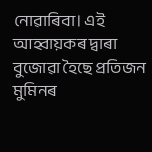নোৱাৰিবা। এই আহ্বায়কৰ দ্বাৰা বুজোৱা হৈছে প্ৰতিজন মুমিনৰ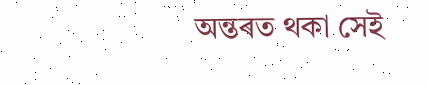অন্তৰত থকা সেই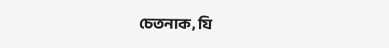চেতনাক, যি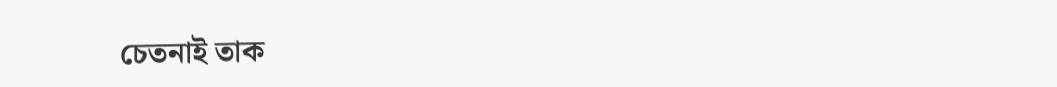চেতনাই তাক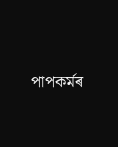পাপকৰ্মৰ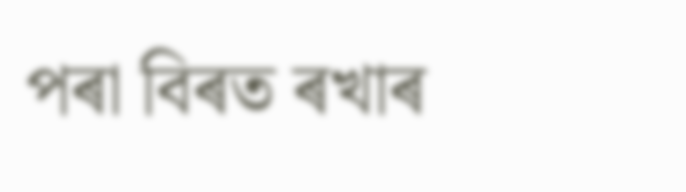পৰা বিৰত ৰখাৰ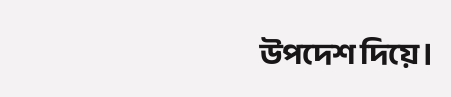উপদেশ দিয়ে।